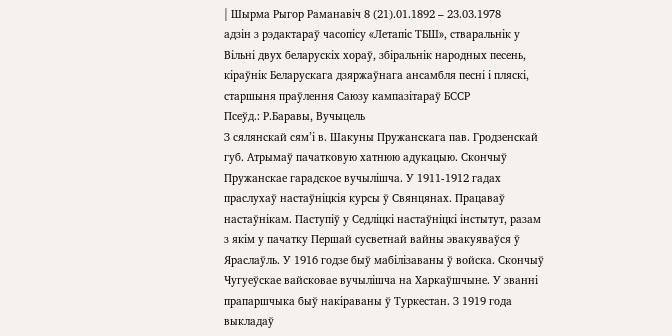| Шырма Рыгор Раманавіч 8 (21).01.1892 – 23.03.1978
адзін з рэдактараў часопісу «Летапіс ТБШ», стваральнік у Вільні двух беларускіх хораў, збіральнік народных песень, кіраўнік Беларускага дзяржаўнага ансамбля песні і пляскі, старшыня праўлення Саюзу кампазітараў БССР
Псеўд.: Р.Баравы, Вучыцель
З сялянскай сям’і в. Шакуны Пружанскага пав. Гродзенскай губ. Атрымаў пачатковую хатнюю адукацыю. Скончыў Пружанскае гарадское вучылішча. У 1911-1912 гадах праслухаў настаўніцкія курсы ў Свянцянах. Працаваў настаўнікам. Паступіў у Седліцкі настаўніцкі інстытут, разам з якім у пачатку Першай сусветнай вайны эвакуяваўся ў Яраслаўль. У 1916 годзе быў мабілізаваны ў войска. Скончыў Чугуеўскае вайсковае вучылішча на Харкаўшчыне. У званні прапаршчыка быў накіраваны ў Туркестан. З 1919 года выкладаў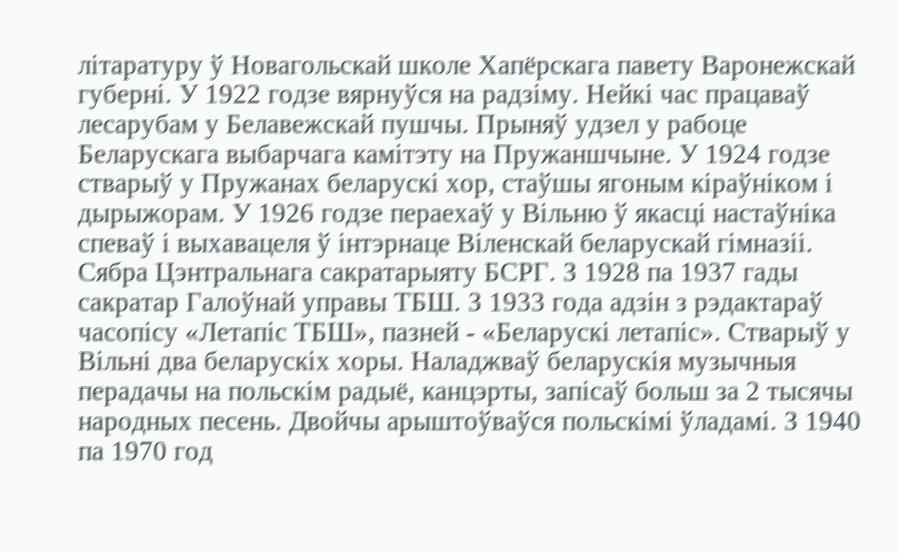літаратуру ў Новагольскай школе Хапёрскага павету Варонежскай губерні. У 1922 годзе вярнуўся на радзіму. Нейкі час працаваў лесарубам у Белавежскай пушчы. Прыняў удзел у рабоце Беларускага выбарчага камітэту на Пружаншчыне. У 1924 годзе стварыў у Пружанах беларускі хор, стаўшы ягоным кіраўніком і дырыжорам. У 1926 годзе пераехаў у Вільню ў якасці настаўніка спеваў і выхавацеля ў інтэрнаце Віленскай беларускай гімназіі. Сябра Цэнтральнага сакратарыяту БСРГ. З 1928 па 1937 гады сакратар Галоўнай управы ТБШ. З 1933 года адзін з рэдактараў часопісу «Летапіс ТБШ», пазней - «Беларускі летапіс». Стварыў у Вільні два беларускіх хоры. Наладжваў беларускія музычныя перадачы на польскім радыё, канцэрты, запісаў больш за 2 тысячы народных песень. Двойчы арыштоўваўся польскімі ўладамі. З 1940 па 1970 год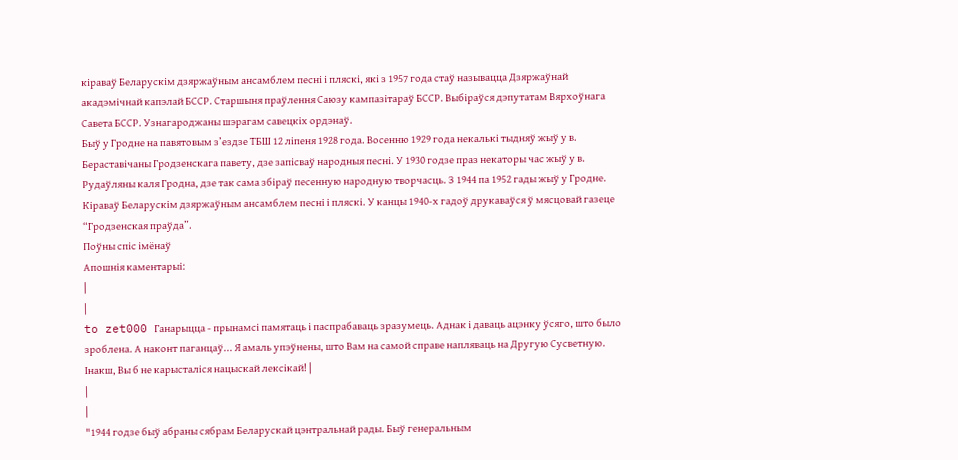кіраваў Беларускім дзяржаўным ансамблем песні і пляскі, які з 1957 года стаў называцца Дзяржаўнай акадэмічнай капэлай БССР. Старшыня праўлення Саюзу кампазітараў БССР. Выбіраўся дэпутатам Вярхоўнага Савета БССР. Узнагароджаны шэрагам савецкіх ордэнаў.
Быў у Гродне на павятовым з’ездзе ТБШ 12 ліпеня 1928 года. Восенню 1929 года некалькі тыдняў жыў у в. Бераставічаны Гродзенскага павету, дзе запісваў народныя песні. У 1930 годзе праз некаторы час жыў у в. Рудаўляны каля Гродна, дзе так сама збіраў песенную народную творчасць. З 1944 па 1952 гады жыў у Гродне. Кіраваў Беларускім дзяржаўным ансамблем песні і пляскі. У канцы 1940-х гадоў друкаваўся ў мясцовай газеце “Гродзенская праўда”.
Поўны спіс імёнаў
Апошнія каментарыі:
|
|
to zet000 Ганарыцца - прынамсі памятаць і паспрабаваць зразумець. Аднак і даваць ацэнку ўсяго, што было зроблена. А наконт паганцаў... Я амаль упэўнены, што Вам на самой справе напляваць на Другую Сусветную. Інакш, Вы б не карысталіся нацыскай лексікай! |
|
|
"1944 годзе быў абраны сябрам Беларускай цэнтральнай рады. Быў генеральным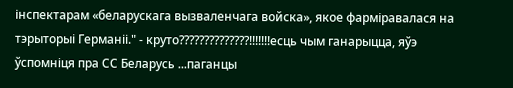інспектарам «беларускага вызваленчага войска», якое фарміравалася на тэрыторыі Германіі." - круто??????????????!!!!!!!есць чым ганарыцца, яўэ ўспомніця пра СС Беларусь ...паганцы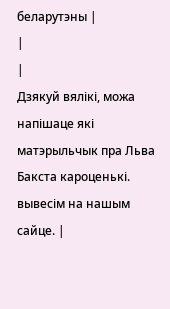беларутэны |
|
|
Дзякуй вялікі, можа напішаце які матэрыльчык пра Льва Бакста кароценькі. вывесім на нашым сайце. |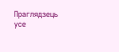Праглядзець усе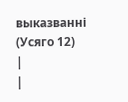выказванні (Усяго 12)
|
|